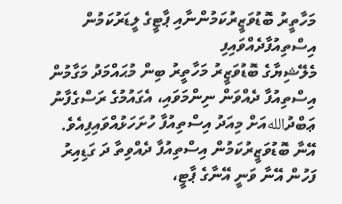މަހާތީރު ބޮޑުވަޒީރުކަމުންނާއި ޕާޓީގެ ލީޑަރުކަމުން އިސްތިއުފާދެއްވައިފި
މެލޭޝިޔާގެ ބޮޑުވަޒީރު މަހާތީރު ބިން މުޙައްމަދު މަގާމުން އިސްތިއުފާ ދެއްވަން ނިންމަވައި، އެގައުމުގެ ރަސްގެފާނު ޢަބްދުاللهއަށް މިއަދު އިސްތިއުފާ ހުށަހަޅުއްވައިފިއެވެ. އޭނާ ބޮޑުވަޒީރުކަމުން އިސްތިއުފާ ދެއްވިތާ ދަ ގަޑިއިރު ފަހުން އޭނާ ވަނީ އޭނާގެ ޕާޓީ،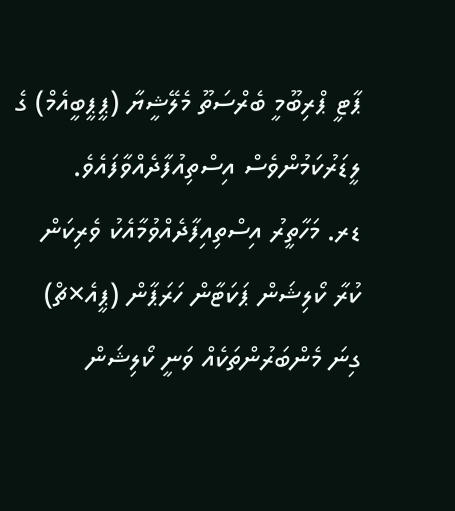ޕާޓީ ޕްރިބޫމީ ބެރްސަތޫ މެލޭޝީޔާ (ޕީޕީބީއެމް) ގެ ލީޑަރުކަމުންވެސް އިސްތިއުފާދެއްވާފައެވެ.
ޑރ. މަހާތީރު އިސްތިއިފާދެއްވުމާއެކު ވެރިކަން ކުރާ ކޯލިޝަން ޕަކަޓާން ހަރަޕާން (ޕީއެ×ޗް) ގިނަ މެންބަރުންތަކެއް ވަނީ ކޯލިޝަން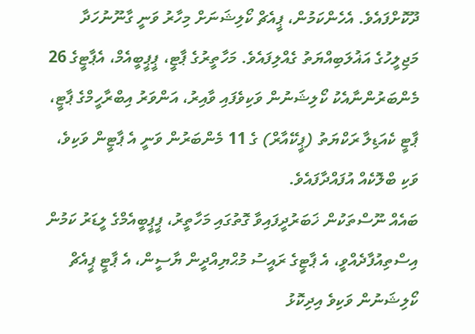ދޫކޮށްފައެވެ. އެހެންކަމުން، ޕީއެޗް ކޯލިޝަނަށް މިހާރު ވަނީ ގާނޫނުހަދާ މަޖިލީހުގެ އަޣުލަބިއްޔަތު ގެއްލިފައެވެ. މަހާތީރުގެ ޕާޓީ، ޕީޕީބީއެމް، އެޕާޓީގެ 26 މެންބަރުންނާއެކު ކޯލިޝަނުން ވަކިވެފައި ވާއިރު، އަންވަރު އިބްރާހީމްގެ ޕާޓީ، ޕާޓީ ކެއަޑިލާ ރަކްޔަތު (ޕީކޭއާރް) ގެ 11 މެންބަރުން ވަނީ އެ ޕާޓީން ވަކިވެ، ވަކި ބްލޮކެއް އުފައްދާފައެވެ.
ބައެއް ނޫސްތަކުން ޚަބަރުދީފައިވާ ގޮތުގައި މަހާތީރު، ޕީޕީބީއެމްގެ ލީޑަރު ކަމުން އިސްތިއުފާދެއްވީ، އެ ޕާޓީގެ ރައީސު މުޙްޔިއްދީން ޔާސީން، އެ ޕާޓީ ޕީއެޗް ކޯލިޝަނުން ވަކިވެ އިދިކޮޅު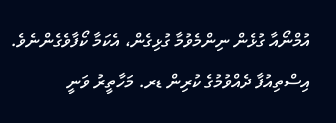އުމްނޯއާ ގުޅެން ނިންމެވުމާ ގުޅިގެން، އެކަމާ ކޯފާވެގެންނެވެ.
އިސްތިއުފާ ދެއްވުމުގެ ކުރިން ޑރ. މަހާތީރު ވަނީ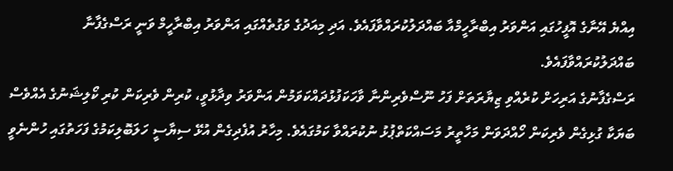އިއްޔެ އޭނާގެ އޮފީހުގައި އަންވަރު އިބްރާހީމްއާ ބައްދަލުކުރައްވާފައެވެ. އަދި މިއަދުގެ ވަގުތެއްގައި އަންވަރު އިބްރާހީމް ވަނީ ރަސްގެފާނާ ބައްދަލުކުރައްވާފައެވެ.
ރަސްގެފާނުގެ އަރިހަށް ކުރެއްވި ޒިޔާރަތަށް ފަހު ނޫސްވެރިންނާ ވާހަކަފުޅުދައްކަވަމުން އަންވަރު ވިދާޅުވީ، ކުރިން ވެރިކަން ކުރި ކޯލިޝަނުގެ އެއްވެސް ބަޔަކާ ގުޅިގެން ވެރިކަން ހޯއްދަވަން މަހާތީރު މަސައްކަތްޕުޅު ނުކުރައްވާ ކަމުގައެވެ. މިހާރު އުފެދިގެން އުޅޭ ސިޔާސީ ހަލަބޮލިކަމުގެ ފަހަތުގައި ހުންނެވީ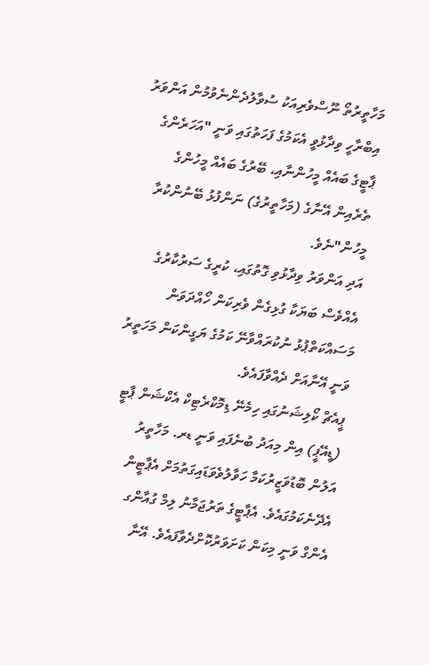މަހާތީރުތޯ ނޫސްވެރިއަކު ސުވާލުދެންނެވުމުން އަންވަރު އިބްރާހީ ވިދާޅުވީ އެކަމުގެ ފަހަތުގައި ވަނީ "އަހަރެންގެ ޕާޓީގެ ބައެއް މީހުންނާއި، ބޭރުގެ ބައެއް މީހުންގެ ތެރެއިން އޭނާގެ (މަހާތީރުގެ) ނަންފުޅު ބޭނުންކުރާ މީހުން"ނެވެ.
އަދި އަންވަރު ވިދާޅުވި ގޮތުގައި، ކުރީގެ ސަރުކާރުގެ އެއްވެސް ބަޔަކާ ގުޅިގެން ވެރިކަން ހޯއްދަވަން މަސައްކަތްޕުޅު ނުކުރައްވާނޭ ކަމުގެ ޔަގީންކަން މަހަތީރު ވަނީ އޭނާއަށް ދެއްވާފައެވެ.
ޕީއެޗް ކޯލިޝަނުގައި ހިމެނޭ ޑިމޮކްރެޓިކް އެކްޝަން ޕާޓީ (ޑީއޭޕީ) އިން މިއަދު ބުނެފައި ވަނީ ޑރ. މަހާތީރު އަލުން ބޮޑުވަޒީރުކަމާ ހަވާލުވެވަޑައިގަތުމަށް އެޕާޓީން އެދޭނެކަމުގައެވެ. އެޕާޓީގެ ތަރުޖަމާނު ލިމް ގުއާންގ އެންގް ވަނީ މިކަން ކަށަވަރުކޮށްދެވާފައެވެ. އޭނާ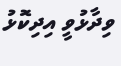ވިދާޅުވީ އިދިކޮޅު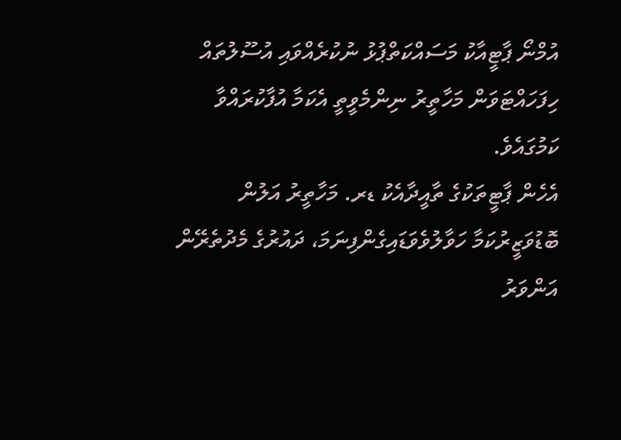އުމްނޯ ޕާޓީއާކު މަސައްކަތްޕުޅު ނުކުރެއްވައި އުސޫލުތައް ހިފަހައްޓަވަން މަހާތީރު ނިންމެވީތީ އެކަމާ އުފާކުރައްވާ ކަމުގައެވެ.
އެހެން ޕާޓީތަކުގެ ތާއީދާއެކު ޑރ. މަހާތީރު އަލުން ބޮޑުވަޒީރުކަމާ ހަވާލުވެވަޑައިގެންފިނަމަ، ދައުރުގެ މެދުތެރޭން އަންވަރު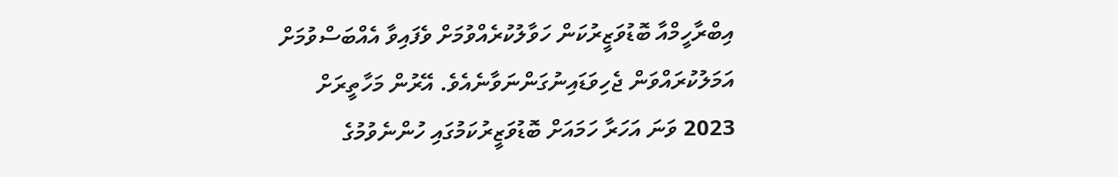އިބްރާހީމްއާ ބޮޑުވަޒީރުކަން ހަވާލުކުރެއްވުމަށް ވެފައިވާ އެއްބަސްވުމަށް އަމަލުކުރައްވަން ޖެހިވަޑައިނުގަންނަވާނެއެވެ. އޭރުން މަހާތީރަށް 2023 ވަނަ އަހަރާ ހަމައަށް ބޮޑުވަޒީރުކަމުގައި ހުންނެވުމުގެ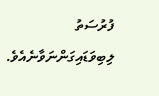ފުރުސަތު ލިބިވަޑައިގަންނަވާނެއެވެ.